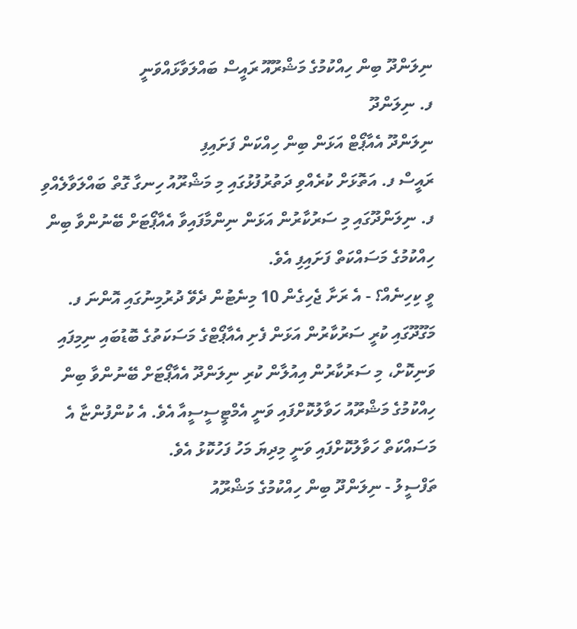ނިލަންދޫ ބިން ހިއްކުމުގެ މަޝްރޫއޫ ރައީސް ބައްލަވާޅައްވަނީ
ފ. ނިލަންދޫ
ނިލަންދޫ އެއާޕޯޓް އަޅަން ބިން ހިއްކަން ފަށައިފި
ރައީސް ފ. އަތޮޅަށް ކުރެއްވި ދަތުރުފުޅުގައި މި މަޝްރޫއު ހިނގާ ގޮތް ބައްލަވާލެއްވި
ފ. ނިލަންދޫގައި މި ސަރުކާރުން އަޅަން ނިންމާފައިވާ އެއާޕޯޓަށް ބޭނުންވާ ބިން ހިއްކުމުގެ މަސައްކަތް ފަށައިފި އެވެ.
ވީ ކިހިނެއް؟ - އެ ރަށާ ޖެހިގެން 10 މިނެޓުން ދެވޭ ދުރުމިނުގައި އޮންނަ ފ. މަގޫދޫގައި ކުރީ ސަރުކާރުން އަޅަން ފެށި އެއާޕޯޓްގެ މަސަކަތުގެ ބޮޑުބައި ނިމިފައި ވަނިކޮށް، މި ސަރުކާރުން އިއުލާން ކުރި ނިލަންދޫ އެއާޕޯޓަށް ބޭނުންވާ ބިން ހިއްކުމުގެ މަޝްރޫއު ހަވާލުކޮށްފައި ވަނީ އެމްޓީސީސީއާ އެވެ. އެ ކުންފުންޏާ އެ މަސައްކަތް ހަވާލުކޮށްފައި ވަނީ މިދިޔަ މަހު ފަހުކޮޅު އެވެ.
ތަފްސީލު - ނިލަންދޫ ބިން ހިއްކުމުގެ މަޝްރޫއު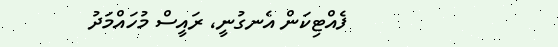ފެއްޓިކަން އެނގުނީ، ރައީސް މުހައްމަދު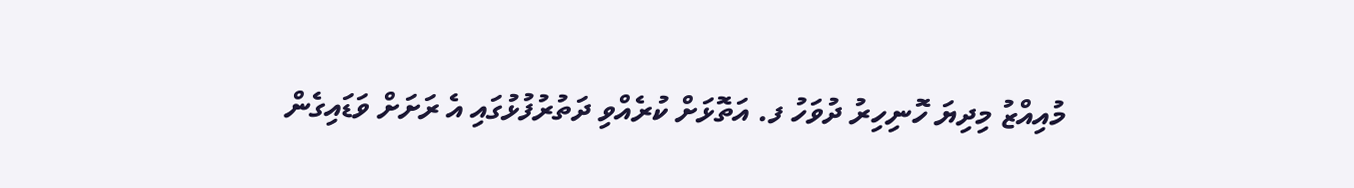މުއިއްޒު މިދިޔަ ހޮނިހިރު ދުވަހު ފ. އަތޮޅަށް ކުރެއްވި ދަތުރުފުޅުގައި އެ ރަށަށް ވަޑައިގެން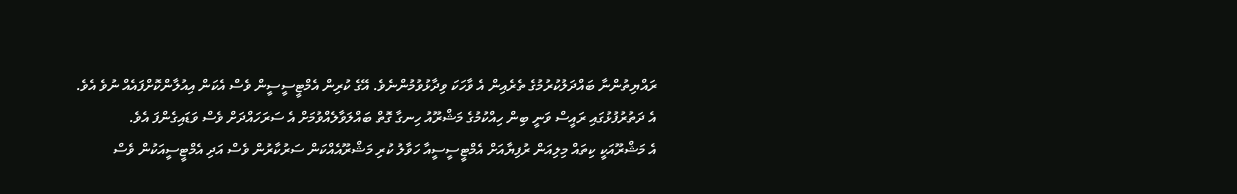ރައްޔިތުންނާ ބައްދަލުކުރުމުގެ ތެރެއިން އެ ވާހަކަ ވިދާޅުވުމުންނެވެ. އޭގެ ކުރިން އެމްޓީސީސީން ވެސް އެކަން އިއުލާންކޮށްފައެއް ނުވެ އެވެ.
އެ ދަތުރުފުޅުގައި ރައީސް ވަނީ ބިން ހިއްކުމުގެ މަޝްރޫއު ހިނގާ ގޮތް ބައްލަވާލެއްވުމަށް އެ ސަރަހައްދަށް ވެސް ވަޑައިގެންފަ އެވެ.
އެ މަޝްރޫއަކީ ކިތައް މިލިއަން ރުފިޔާއަށް އެމްޓީސީސީއާ ހަވާލު ކުރި މަޝްރޫއެއްކަން ސަރުކާރުން ވެސް އަދި އެމްޓީސީއަކުން ވެސް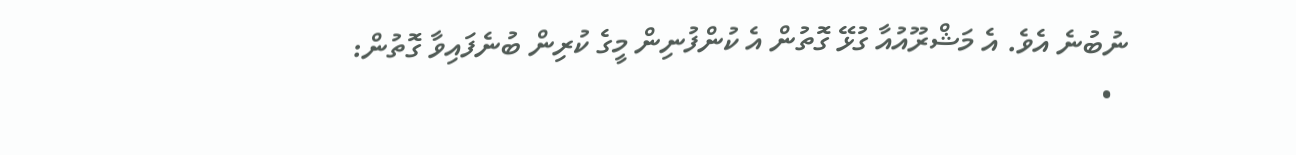ނުބުނެ އެވެ. އެ މަޝްރޫއުއާ ގުޅޭ ގޮތުން އެ ކުންފުނިން މީގެ ކުރިން ބުނެފައިވާ ގޮތުން:
  •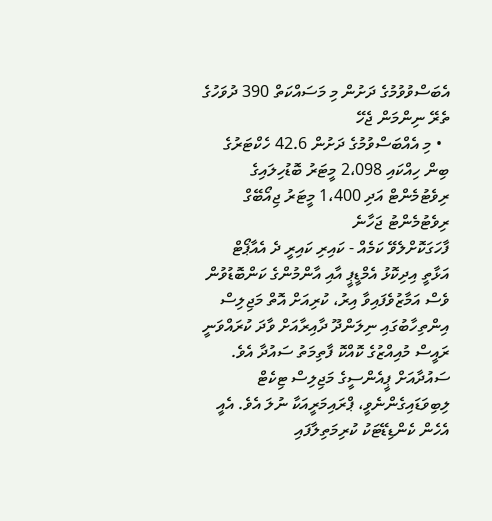އެބަސްވުވުމުގެ ދަށުން މި މަސައްކަތް 390 ދުވަހުގެ ތެރޭ ނިންމަން ޖެހޭ
  • މި އެއްބަސްވުމުގެ ދަށުން 42.6 ހެކްޓަރުގެ ބިން ހިއްކައި 2،098 މީޓަރު ބޮޑުހިލައިގެ ރިވެޓުމެންޓް އަދި 1،400 މީޓަރު ޖިއޯބޭގް ރިވެޓުމެންޓު ޖަހާނެ
ފާހަގަކޮށްލެވޭ ކަމެއް - ކައިރި ކައިރީ ދެ އެއާޕޯޓް އަޅާތީ އިދިކޮޅު އެމްޑީޕީ އާއި އާންމުންގެ ކަންބޮޑުވުން ވެސް އަމާޒުވެފައިވާ އިރު، ކުރިއަށް އޮތް މަޖިލިސް އިންތިހާބުގައި ނިލަންދޫ ދާއިރާއަށް ވާދަ ކުރައްވަނީ ރައީސް މުއިއްޒުގެ ކޮއްކޮ ފާތިމަތު ސައުދާ އެވެ. ސައުދާއަށް ޕީއެންސީގެ މަޖިލިސް ޓިކެޓް ލިބިވަޑައިގެންނެވީ، ޕްރައިމަރީއަކާ ނުލަ އެވެ. އެއީ އެހެން ކެންޑިޑޭޓަކު ކުރިމަތިލާފައި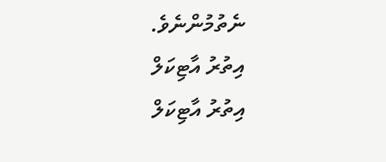ނެތުމުންނެވެ.
އިތުރު އާޓިކަލް
އިތުރު އާޓިކަލް